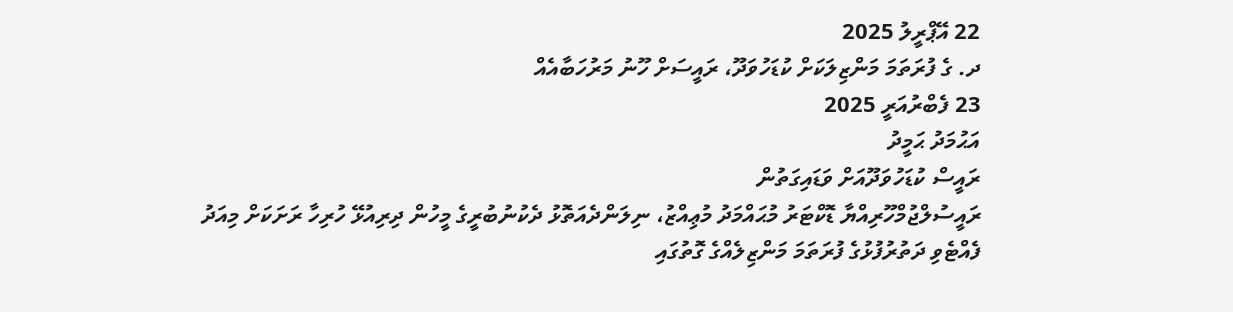22 އޭޕްރީލު 2025
ދ. ގެ ފުރަތަމަ މަންޒިލަކަށް ކުޑަހުވަދޫ، ރައީސަށް ހޫނު މަރުހަބާއެއް
23 ފެބްރުއަރީ 2025
އަޙުމަދު ޙަމީދު
ރައީސް ކުޑަހުވަދޫއަށް ވަޑައިގަތުން
ރައީސުލްޖުމްހޫރިއްޔާ ޑޮކްޓަރު މުޙައްމަދު މުޢިއްޒު، ނިލަންދެއަތޮޅު ދެކުނުބުރީގެ މީހުން ދިރިއުޅޭ ހުރިހާ ރަށަކަށް މިއަދު ފެއްޓެވި ދަތުރުފުޅުގެ ފުރަތަމަ މަންޒިލެއްގެ ގޮތުގައި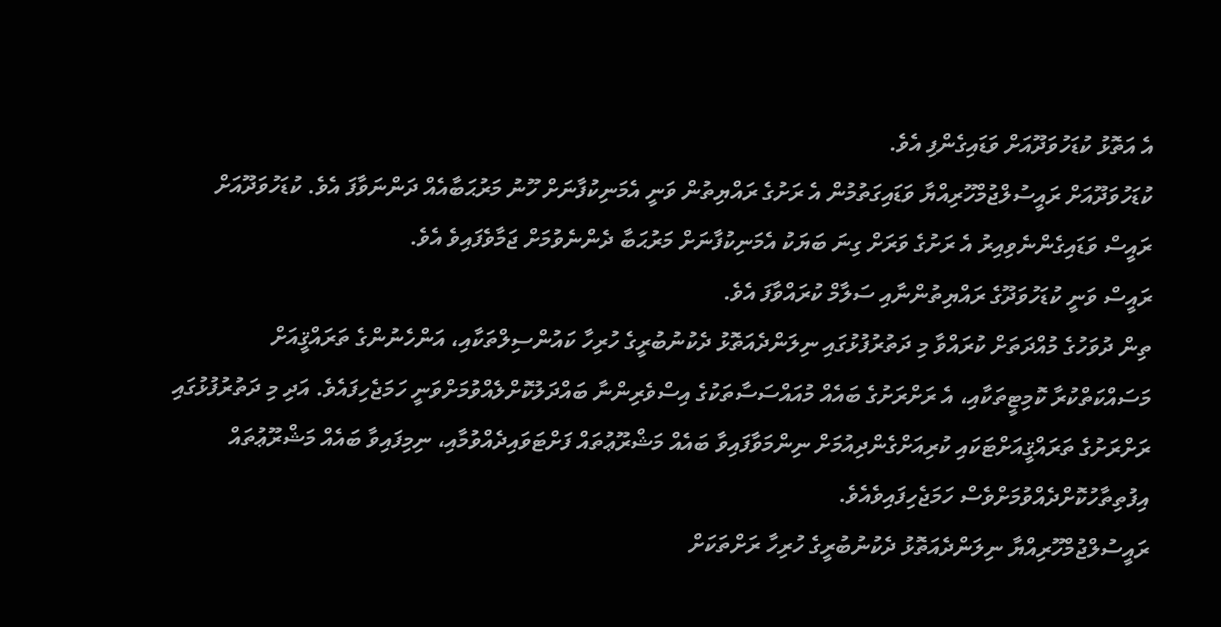އެ އަތޮޅު ކުޑަހުވަދޫއަށް ވަޑައިގެންފި އެވެ.
ކުޑަހުވަދޫއަށް ރައީސުލްޖުމްހޫރިއްޔާ ވަޑައިގަތުމުން އެ ރަށުގެ ރައްޔިތުން ވަނީ އެމަނިކުފާނަށް ހޫނު މަރުޙަބާއެއް ދަންނަވާފަ އެވެ. ކުޑަހުވަދޫއަށް ރައީސް ވަޑައިގެންނެވިއިރު އެ ރަށުގެ ވަރަށް ގިނަ ބަޔަކު އެމަނިކުފާނަށް މަރުޙަބާ ދެންނެވުމަށް ޖަމާވެފައިވެ އެވެ.
ރައީސް ވަނީ ކުޑަހުވަދޫގެ ރައްޔިތުންނާއި ސަލާމް ކުރައްވާފަ އެވެ.
ތިން ދުވަހުގެ މުއްދަތަށް ކުރައްވާ މި ދަތުރުފުޅުގައި ނިލަންދެއަތޮޅު ދެކުނުބުރީގެ ހުރިހާ ކައުންސިލްތަކާއި، އަންހެނުންގެ ތަރައްޤީއަށް މަސައްކަތްކުރާ ކޮމިޓީތަކާއި، އެ ރަށްރަށުގެ ބައެއް މުއައްސަސާތަކުގެ އިސްވެރިންނާ ބައްދަލުކޮށްލެއްވުމަށްވަނީ ހަމަޖެހިފައެވެ. އަދި މި ދަތުރުފުޅުގައި ރަށްރަށުގެ ތަރައްޤީއަށްޓަކައި ކުރިއަށްގެންދިއުމަށް ނިންމަވާފައިވާ ބައެއް މަޝްރޫޢުތައް ފަށްޓަވައިދެއްވުމާއި، ނިމިފައިވާ ބައެއް މަޝްރޫޢުތައް އިފުތިތާހުކޮށްދެއްވުމަށްވެސް ހަމަޖެހިފައިވެއެވެ.
ރައީސުލްޖުމްހޫރިއްޔާ ނިލަންދެއަތޮޅު ދެކުނުބުރީގެ ހުރިހާ ރަށްތަކަށް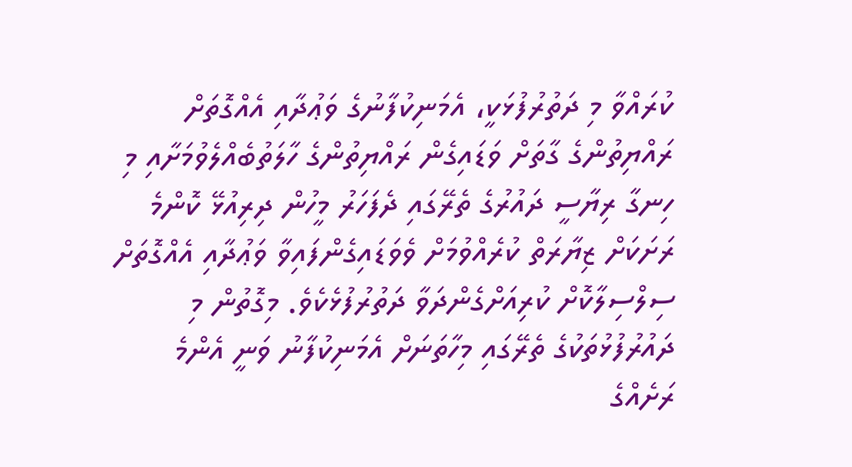ކުރައްވާ މި ދަތުރުފުޅަކީ، އެމަނިކުފާނުގެ ވަޢުދާއި އެއްގޮތަށް ރައްޔިތުންގެ ގާތަށް ވަޑައިގެން ރައްޔިތުންގެ ހާލަތުބެއްލެވުމަށާއި މި ހިނގާ ރިޔާސީ ދައުރުގެ ތެރޭގައި ދެފަހަރު މީހުން ދިރިއުޅޭ ކޮންމެ ރަށަކަށް ޒިޔާރަތް ކުރެއްވުމަށް ވެވަޑައިގެންފައިވާ ވަޢުދާއި އެއްގޮތަށް ސިލްސިލާކޮށް ކުރިއަށްގެންދަވާ ދަތުރުފުޅެކެވެ. މިގޮތުން މި ދައުރުފުޅުތަކުގެ ތެރޭގައި މިހާތަނަށް އެމަނިކުފާނު ވަނީ އެންމެ ރަށެއްގެ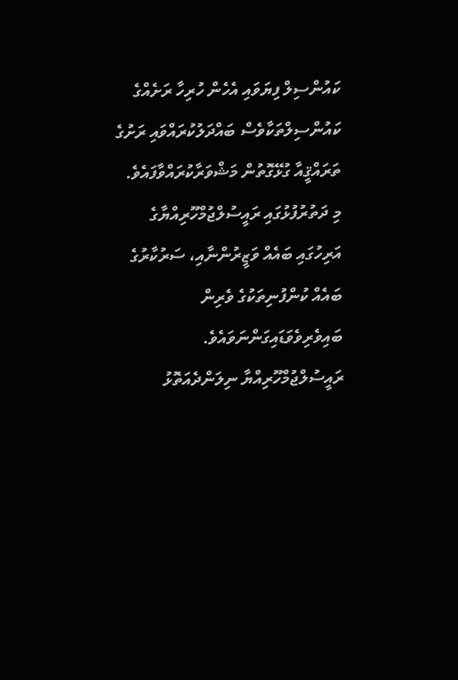ކައުންސިލް ފިޔަވައި އެހެން ހުރިހާ ރަށެއްގެ ކައުންސިލްތަކާވެސް ބައްދަލުކުރައްވައި ރަށުގެ ތަރައްޤީއާ ގުޅޭގޮތުން މަޝްވަރާކުރައްވާފައެވެ.
މި ދަތުރުފުޅުގައި ރައީސުލްޖުމްހޫރިއްޔާގެ އަރިހުގައި ބައެއް ވަޒީރުންނާއި، ސަރުކާރުގެ ބައެއް ކުންފުނިތަކުގެ ވެރިން ބައިވެރިވެވަޑައިގަންނަވައެވެ.
ރައީސުލްޖުމްހޫރިއްޔާ ނިލަންދެއަތޮޅު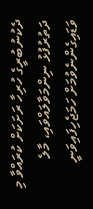ދެކުނުބުރީގެ ހުރިހާ ރަށަކަށް ކުރައްވާ މި ދަތުރުފުޅު ނިންމަވާލައްވައި، މާލެ ވަޑައިގެންނެވުމަށް ހަމަޖެހިފައިވަނީ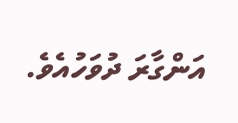އަންގާރަ ދުވަހުއެވެ.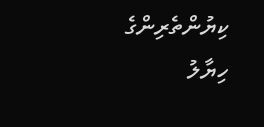ކިޔުންތެރިންގެ ހިޔާލު